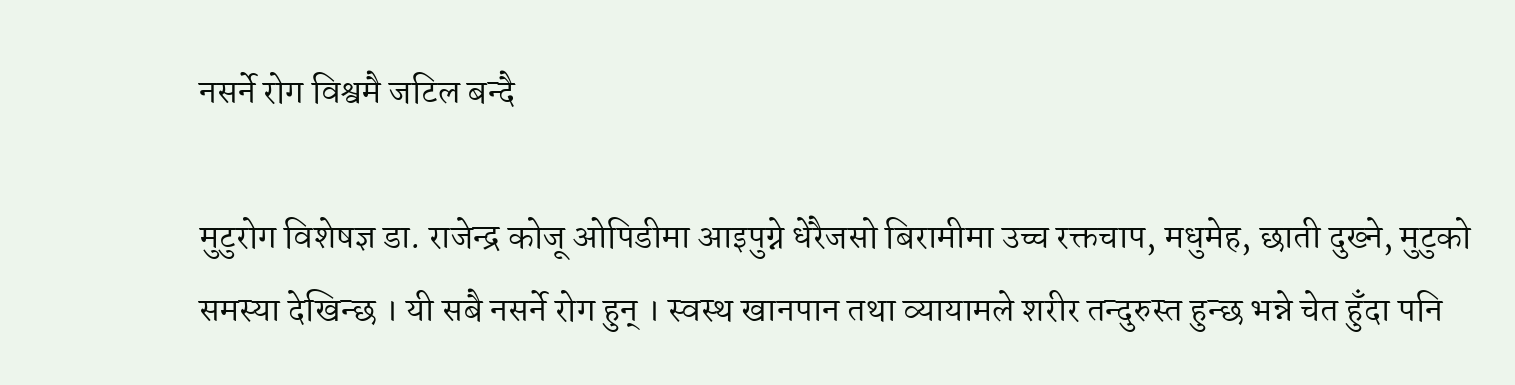नसर्ने रोग विश्वमै जटिल बन्दै

मुटुरोग विशेषज्ञ डा. राजेन्द्र कोजू ओपिडीमा आइपुग्ने धेरैजसो बिरामीमा उच्च रक्तचाप, मधुमेह, छाती दुख्ने, मुटुको समस्या देखिन्छ । यी सबै नसर्ने रोग हुन् । स्वस्थ खानपान तथा व्यायामले शरीर तन्दुरुस्त हुन्छ भन्ने चेत हुँदा पनि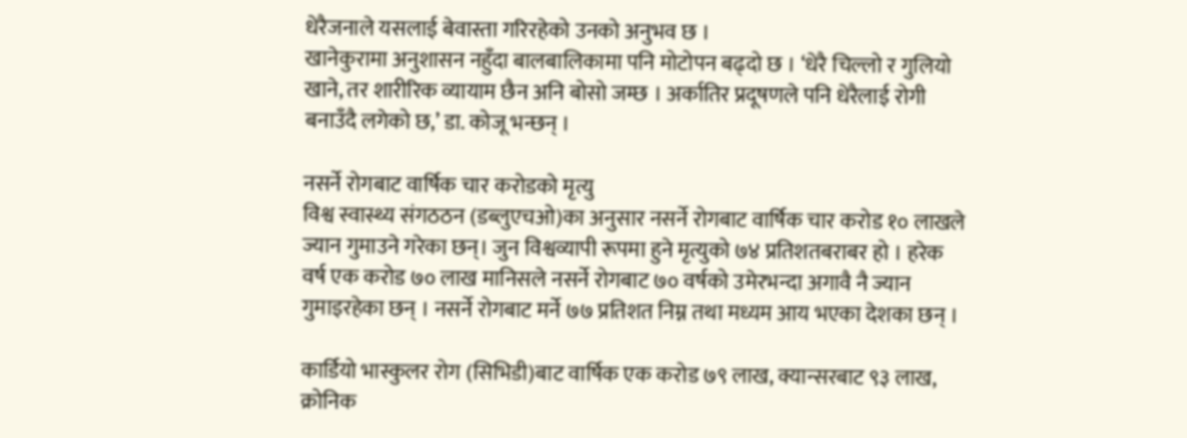धेरैजनाले यसलाई बेवास्ता गरिरहेको उनको अनुभव छ ।
खानेकुरामा अनुशासन नहुँदा बालबालिकामा पनि मोटोपन बढ्दो छ । ‘धेरै चिल्लो र गुलियो खाने, तर शारीरिक व्यायाम छैन अनि बोसो जम्छ । अर्कातिर प्रदूषणले पनि धेरैलाई रोगी बनाउँदै लगेको छ,’ डा. कोजू भन्छन् ।

नसर्ने रोगबाट वार्षिक चार करोडको मृत्यु
विश्व स्वास्थ्य संगठठन (डब्लुएचओ)का अनुसार नसर्ने रोगबाट वार्षिक चार करोड १० लाखले ज्यान गुमाउने गरेका छन्। जुन विश्वव्यापी रूपमा हुने मृत्युको ७४ प्रतिशतबराबर हो । हरेक वर्ष एक करोड ७० लाख मानिसले नसर्ने रोगबाट ७० वर्षको उमेरभन्दा अगावै नै ज्यान गुमाइरहेका छन् । नसर्ने रोगबाट मर्ने ७७ प्रतिशत निम्न तथा मध्यम आय भएका देशका छन् ।

कार्डियो भास्कुलर रोग (सिभिडी)बाट वार्षिक एक करोड ७९ लाख, क्यान्सरबाट ९३ लाख, क्रोनिक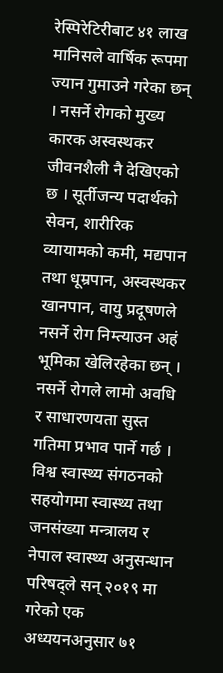रेस्पिरेटिरीबाट ४१ लाख मानिसले वार्षिक रूपमा ज्यान गुमाउने गरेका छन् । नसर्ने रोगको मुख्य कारक अस्वस्थकर जीवनशैली नै देखिएको छ । सूर्तीजन्य पदार्थको सेवन, शारीरिक व्यायामको कमी, मद्यपान तथा धूम्रपान, अस्वस्थकर खानपान, वायु प्रदूषणले नसर्ने रोग निम्त्याउन अहं भूमिका खेलिरहेका छन् । नसर्ने रोगले लामो अवधि र साधारणयता सुस्त गतिमा प्रभाव पार्ने गर्छ ।
विश्व स्वास्थ्य संगठनको सहयोगमा स्वास्थ्य तथा जनसंख्या मन्त्रालय र नेपाल स्वास्थ्य अनुसन्धान परिषद्ले सन् २०१९ मा गरेको एक अध्ययनअनुसार ७१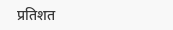प्रतिशत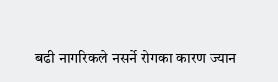बढी नागरिकले नसर्ने रोगका कारण ज्यान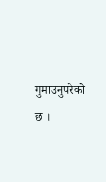गुमाउनुपरेको छ ।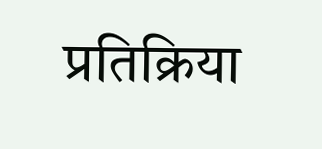प्रतिक्रिया